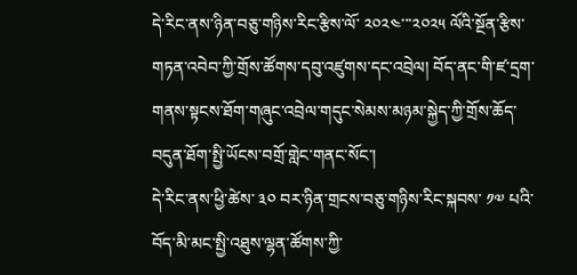དེ་རིང་ནས་ཉིན་བཅུ་གཉིས་རིང་རྩིས་ལོ་ ༢༠༢༤་་་༢༠༢༥ ལོའི་སྔོན་རྩིས་གཏན་འབེབ་ཀྱི་གྲོས་ཚོགས་དབུ་འཛུགས་དང་འབྲེལ། བོད་ནང་གི་ཛ་དྲག་གནས་སྟངས་ཐོག་གཞུང་འབྲེལ་གདུང་སེམས་མཉམ་སྐྱེད་ཀྱི་གྲོས་ཆོད་བདུན་ཐོག་སྤྱི་ཡོངས་བགྲོ་གླེང་གནང་སོང་།
དེ་རིང་ནས་ཕྱི་ཚེས་ ༣༠ བར་ཉིན་གྲངས་བཅུ་གཉིས་རིང་སྐབས་ ༡༧ པའི་བོད་མི་མང་སྤྱི་འཐུས་ལྷན་ཚོགས་ཀྱི་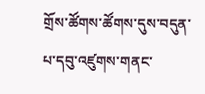གྲོས་ཚོགས་ཚོགས་དུས་བདུན་པ་དབུ་འཛུགས་གནང་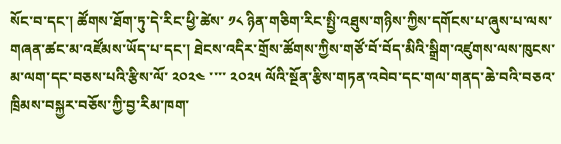སོང་བ་དང་། ཚོགས་ཐོག་ཏུ་དེ་རིང་ཕྱི་ཚེས་ ༡༨ ཉིན་གཅིག་རིང་སྤྱི་འཐུས་གཉིས་ཀྱིས་དགོངས་པ་ཞུས་པ་ལས་གཞན་ཚང་མ་འཛོམས་ཡོད་པ་དང་། ཐེངས་འདིར་གྲོས་ཚོགས་ཀྱིས་གཙོ་བོ་བོད་མིའི་སྒྲིག་འཛུགས་ལས་ཁུངས་མ་ལག་དང་བཅས་པའི་རྩིས་ལོ་ ༢༠༢༤ ་་་་ ༢༠༢༥ ལོའི་སྔོན་རྩིས་གཏན་འབེབ་དང་གལ་གནད་ཆེ་བའི་བཅའ་ཁྲིམས་བསྐྱར་བཅོས་ཀྱི་བྱ་རིམ་ཁག་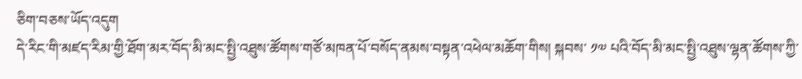ཅིག་བཅས་ཡོད་འདུག
དེ་རིང་གི་མཛད་རིམ་གྱི་ཐོག་མར་བོད་མི་མང་སྤྱི་འཐུས་ཚོགས་གཙོ་མཁན་པོ་བསོད་ནམས་བསྟན་འཕེལ་མཆོག་གིས། སྐབས་ ༡༧ པའི་བོད་མི་མང་སྤྱི་འཐུས་ལྷན་ཚོགས་ཀྱི་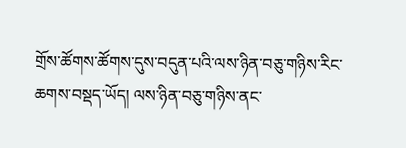གྲོས་ཚོགས་ཚོགས་དུས་བདུན་པའི་ལས་ཉིན་བཅུ་གཉིས་རིང་ཆགས་བསྡད་ཡོད། ལས་ཉིན་བཅུ་གཉིས་ནང་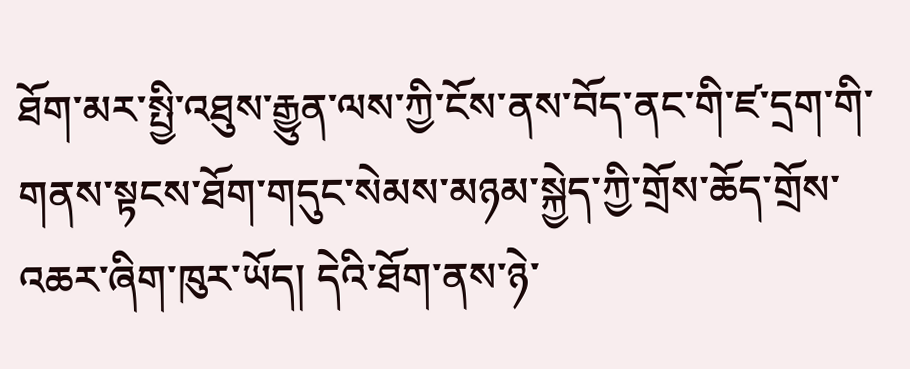ཐོག་མར་སྤྱི་འཐུས་རྒྱུན་ལས་ཀྱི་ངོས་ནས་བོད་ནང་གི་ཛ་དྲག་གི་གནས་སྟངས་ཐོག་གདུང་སེམས་མཉམ་སྐྱེད་ཀྱི་གྲོས་ཆོད་གྲོས་འཆར་ཞིག་ཁུར་ཡོད། དེའི་ཐོག་ནས་ཉེ་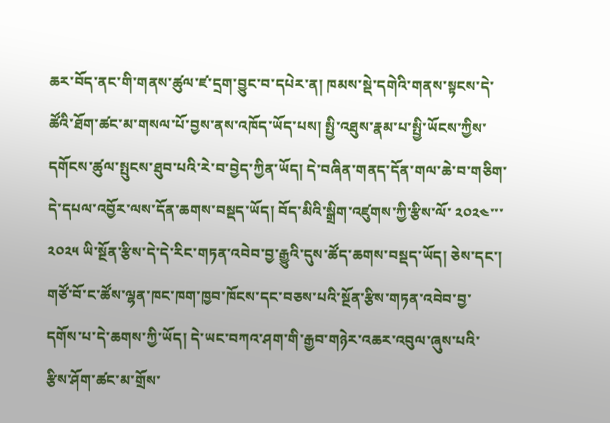ཆར་བོད་ནང་གི་གནས་ཚུལ་ཛ་དྲག་བྱུང་བ་དཔེར་ན། ཁམས་སྡེ་དགེའི་གནས་སྟངས་དེ་ཚོའི་ཐོག་ཚང་མ་གསལ་པོ་བྱས་ནས་འཁོད་ཡོད་པས། སྤྱི་འཐུས་རྣམ་པ་སྤྱི་ཡོངས་ཀྱིས་དགོངས་ཚུལ་སྤུངས་ཐུབ་པའི་རེ་བ་བྱེད་ཀྱིན་ཡོད། དེ་བཞིན་གནད་དོན་གལ་ཆེ་བ་གཅིག་དེ་དཔལ་འབྱོར་ལས་དོན་ཆགས་བསྡད་ཡོད། བོད་མིའི་སྒྲིག་འཛུགས་ཀྱི་རྩིས་ལོ་ ༢༠༢༤་་་༢༠༢༥ ཡི་སྔོན་རྩིས་དེ་དེ་རིང་གཏན་འབེབ་བྱ་རྒྱུའི་དུས་ཚོད་ཆགས་བསྡད་ཡོད། ཅེས་དང་། གཙོ་བོ་ང་ཚོས་ལྷན་ཁང་ཁག་ཁྱབ་ཁོངས་དང་བཅས་པའི་སྔོན་རྩིས་གཏན་འབེབ་བྱ་དགོས་པ་དེ་ཆགས་ཀྱི་ཡོད། དེ་ཡང་བཀའ་ཤག་གི་རྒྱབ་གཉེར་འཆར་འབུལ་ཞུས་པའི་རྩིས་ཤོག་ཚང་མ་གྲོས་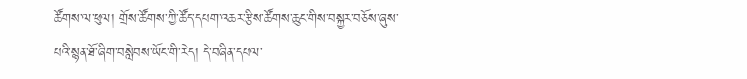ཚོགས་ལ་ཕུལ། གྲོས་ཚོགས་ཀྱི་ཚོད་དཔག་འཆར་རྩིས་ཚོགས་ཆུང་གིས་བསྐྱར་བཅོས་ཞུས་པའི་སྙན་ཐོ་ཞིག་བསླེབས་ཡོང་གི་རེད། དེ་བཞིན་དཔལ་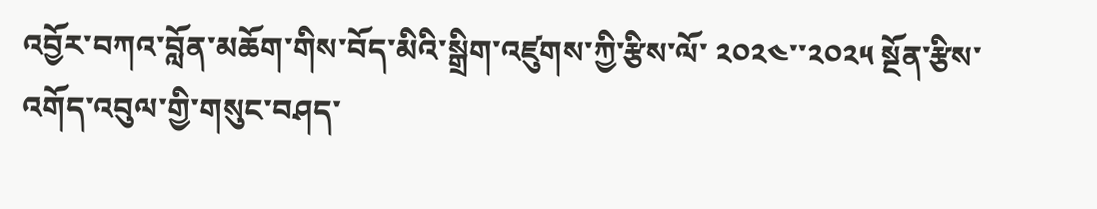འབྱོར་བཀའ་བློན་མཆོག་གིས་བོད་མིའི་སྒྲིག་འཛུགས་ཀྱི་རྩིས་ལོ་ ༢༠༢༤་་༢༠༢༥ སྔོན་རྩིས་འགོད་འབུལ་གྱི་གསུང་བཤད་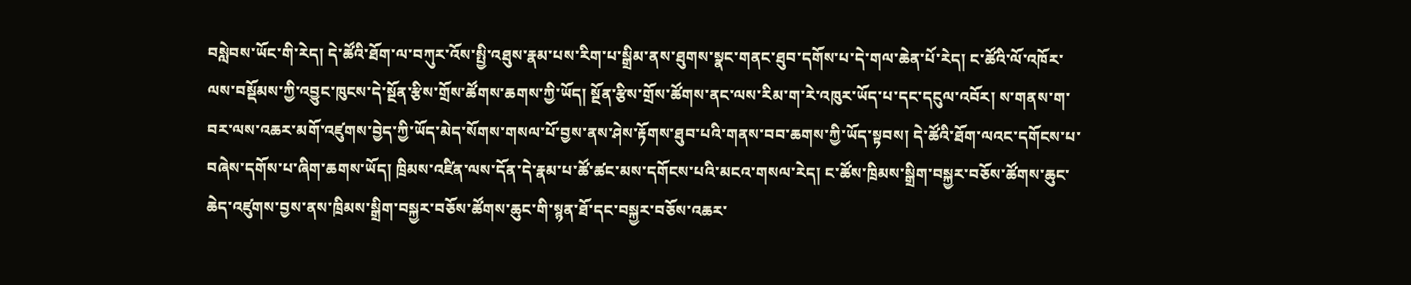བསླེབས་ཡོང་གི་རེད། དེ་ཚོའི་ཐོག་ལ་བཀུར་འོས་སྤྱི་འཐུས་རྣམ་པས་རིག་པ་སྒྲིམ་ནས་ཐུགས་སྣང་གནང་ཐུབ་དགོས་པ་དེ་གལ་ཆེན་པོ་རེད། ང་ཚོའི་ལོ་འཁོར་ལས་བསྡོམས་ཀྱི་འབྱུང་ཁུངས་དེ་སྔོན་རྩིས་གྲོས་ཚོགས་ཆགས་ཀྱི་ཡོད། སྔོན་རྩིས་གྲོས་ཚོགས་ནང་ལས་རིམ་ག་རེ་འཁུར་ཡོད་པ་དང་དངུལ་འབོར། ས་གནས་ག་བར་ལས་འཆར་མགོ་འཛུགས་བྱེད་ཀྱི་ཡོད་མེད་སོགས་གསལ་པོ་བྱས་ནས་ཤེས་རྟོགས་ཐུབ་པའི་གནས་བབ་ཆགས་ཀྱི་ཡོད་སྟབས། དེ་ཚོའི་ཐོག་ལའང་དགོངས་པ་བཞེས་དགོས་པ་ཞིག་ཆགས་ཡོད། ཁྲིམས་འཛིན་ལས་དོན་དེ་རྣམ་པ་ཚོ་ཚང་མས་དགོངས་པའི་མངའ་གསལ་རེད། ང་ཚོས་ཁྲིམས་སྒྲིག་བསྐྱར་བཅོས་ཚོགས་ཆུང་ཆེད་འཛུགས་བྱས་ནས་ཁྲིམས་སྒྲིག་བསྐྱར་བཅོས་ཚོགས་ཆུང་གི་སྙན་ཐོ་དང་བསྐྱར་བཅོས་འཆར་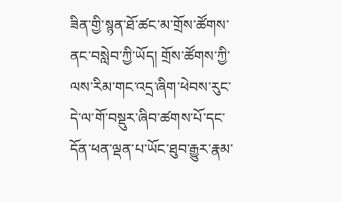ཟིན་གྱི་སྙན་ཐོ་ཚང་མ་གྲོས་ཚོགས་ནང་བསླེབ་ཀྱི་ཡོད། གྲོས་ཚོགས་ཀྱི་ལས་རིམ་གང་འདྲ་ཞིག་ཕེབས་རུང་དེ་ལ་གོ་བསྡུར་ཞིབ་ཚགས་པོ་དང་དོན་ཕན་ལྡན་པ་ཡོང་ཐུབ་རྒྱུར་རྣམ་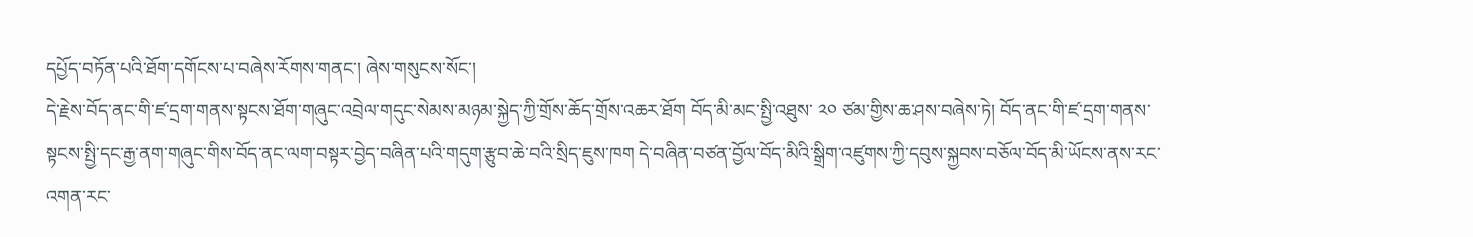དཔྱོད་བཏོན་པའི་ཐོག་དགོངས་པ་བཞེས་རོགས་གནང་། ཞེས་གསུངས་སོང་།
དེ་རྗེས་བོད་ནང་གི་ཛ་དྲག་གནས་སྟངས་ཐོག་གཞུང་འབྲེལ་གདུང་སེམས་མཉམ་སྐྱེད་ཀྱི་གྲོས་ཆོད་གྲོས་འཆར་ཐོག བོད་མི་མང་སྤྱི་འཐུས་ ༢༠ ཙམ་གྱིས་ཆ་ཤས་བཞེས་ཏེ། བོད་ནང་གི་ཛ་དྲག་གནས་སྟངས་སྤྱི་དང་རྒྱ་ནག་གཞུང་གིས་བོད་ནང་ལག་བསྟར་བྱེད་བཞིན་པའི་གདུག་རྩུབ་ཆེ་བའི་སྲིད་ཇུས་ཁག དེ་བཞིན་བཙན་བྱོལ་བོད་མིའི་སྒྲིག་འཛུགས་ཀྱི་དབུས་སྐྱབས་བཅོལ་བོད་མི་ཡོངས་ནས་རང་འགན་རང་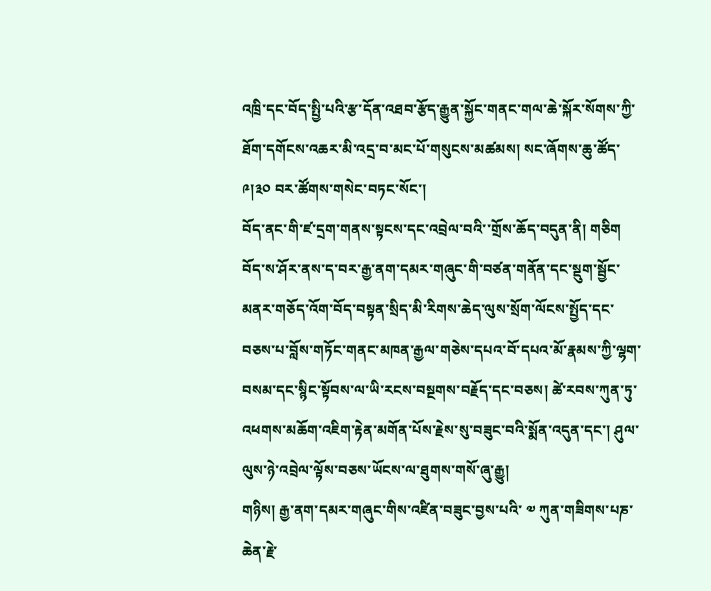འཁྲི་དང་བོད་སྤྱི་པའི་རྩ་དོན་འཐབ་རྩོད་རྒྱུན་སྐྱོང་གནང་གལ་ཆེ་སྐོར་སོགས་ཀྱི་ཐོག་དགོངས་འཆར་མི་འདྲ་བ་མང་པོ་གསུངས་མཚམས། སང་ཞོགས་ཆུ་ཚོད་ ༩།༣༠ བར་ཚོགས་གསེང་བཏང་སོང་།
བོད་ནང་གི་ཛ་དྲག་གནས་སྟངས་དང་འབྲེལ་བའི་་གྲོས་ཆོད་བདུན་ནི། གཅིག བོད་ས་ཤོར་ནས་ད་བར་རྒྱ་ནག་དམར་གཞུང་གི་བཙན་གནོན་དང་སྡུག་སྦྱོང་མནར་གཅོད་འོག་བོད་བསྟན་སྲིད་མི་རིགས་ཆེད་ལུས་སྲོག་ལོངས་སྤྱོད་དང་བཅས་པ་བློས་གཏོང་གནང་མཁན་རྒྱལ་གཅེས་དཔའ་བོ་དཔའ་མོ་རྣམས་ཀྱི་ལྷག་བསམ་དང་སྙིང་སྟོབས་ལ་ཡི་རངས་བསྔགས་བརྗོད་དང་བཅས། ཚེ་རབས་ཀུན་ཏུ་འཕགས་མཆོག་འཇིག་རྟེན་མགོན་པོས་རྗེས་སུ་བཟུང་བའི་སྨོན་འདུན་དང་། ཤུལ་ལུས་ཉེ་འབྲེལ་ལྟོས་བཅས་ཡོངས་ལ་ཐུགས་གསོ་ཞུ་རྒྱུ།
གཉིས། རྒྱ་ནག་དམར་གཞུང་གིས་འཛིན་བཟུང་བྱས་པའི་ ༧ ཀུན་གཟིགས་པཎ་ཆེན་རྗེ་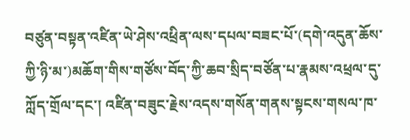བཙུན་བསྟན་འཛིན་ཡེ་ཤེས་འཕྲིན་ལས་དཔལ་བཟང་པོ་(དགེ་འདུན་ཆོས་ཀྱི་ཉི་མ་)མཆོག་གིས་གཙོས་བོད་ཀྱི་ཆབ་སྲིད་བཙོན་པ་རྣམས་འཕྲལ་དུ་ཀློད་གྲོལ་དང་། འཛིན་བཟུང་རྗེས་འདས་གསོན་གནས་སྟངས་གསལ་ཁ་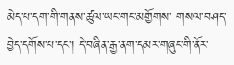མེད་པ་དག་གི་གནས་ཚུལ་ཡང་གང་མགྱོགས་ གསལ་བཤད་བྱེད་དགོས་པ་དང་། དེ་བཞིན་རྒྱ་ནག་དམར་གཞུང་གི་ནོར་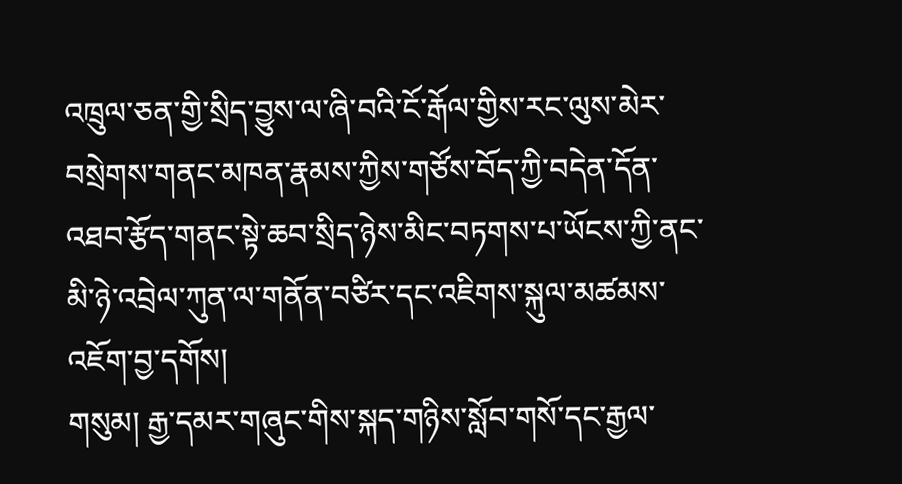འཁྲུལ་ཅན་གྱི་སྲིད་བྱུས་ལ་ཞི་བའི་ངོ་རྒོལ་གྱིས་རང་ལུས་མེར་བསྲེགས་གནང་མཁན་རྣམས་ཀྱིས་གཙོས་བོད་ཀྱི་བདེན་དོན་འཐབ་རྩོད་གནང་སྟེ་ཆབ་སྲིད་ཉེས་མིང་བཏགས་པ་ཡོངས་ཀྱི་ནང་མི་ཉེ་འབྲེལ་ཀུན་ལ་གནོན་བཙིར་དང་འཇིགས་སྐུལ་མཚམས་འཇོག་བྱ་དགོས།
གསུམ། རྒྱ་དམར་གཞུང་གིས་སྐད་གཉིས་སློབ་གསོ་དང་རྒྱལ་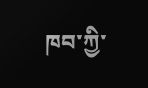ཁབ་ཀྱི་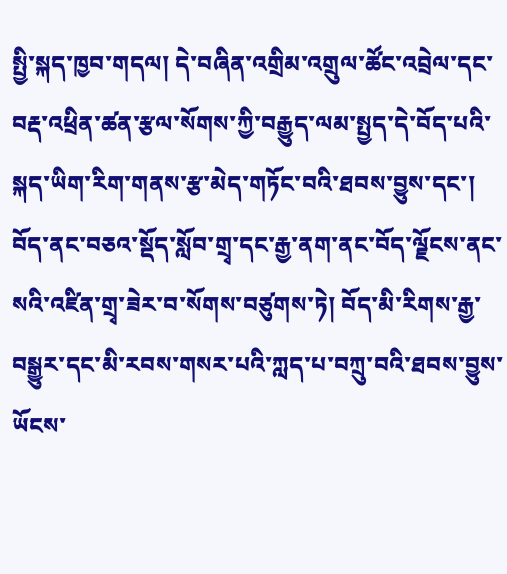སྤྱི་སྐད་ཁྱབ་གདལ། དེ་བཞིན་འགྲིམ་འགྲུལ་ཚོང་འབྲེལ་དང་བརྡ་འཕྲིན་ཚན་རྩལ་སོགས་ཀྱི་བརྒྱུད་ལམ་སྤྱད་དེ་བོད་པའི་སྐད་ཡིག་རིག་གནས་རྩ་མེད་གཏོང་བའི་ཐབས་བྱུས་དང་། བོད་ནང་བཅའ་སྡོད་སློབ་གྲྭ་དང་རྒྱ་ནག་ནང་བོད་ལྗོངས་ནང་སའི་འཛིན་གྲྭ་ཟེར་བ་སོགས་བཙུགས་ཏེ། བོད་མི་རིགས་རྒྱ་བསྒྱུར་དང་མི་རབས་གསར་པའི་ཀླད་པ་བཀྲུ་བའི་ཐབས་བྱུས་ཡོངས་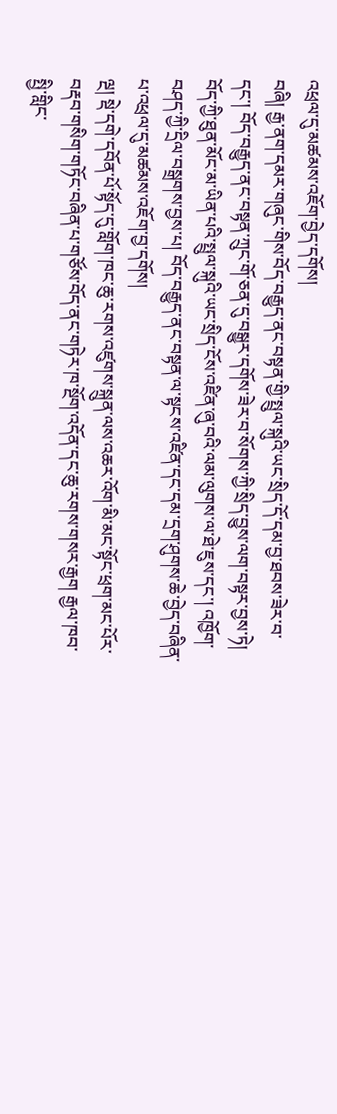འཕྲལ་དུ་མཚམས་འཇོག་བྱེད་དགོས།
བཞི། རྒྱ་ནག་དམར་གཞུང་གིས་བོད་བརྒྱུད་ནང་བསྟན་གྱི་སྤྲུལ་སྐུའི་ཡང་སྲིད་དོ་དམ་བྱ་ཐབས་ཟེར་བ་དང་། བོད་བརྒྱུད་ནང་བསྟན་ཀྲུང་གོ་ཅན་དུ་བསྒྱུར་དགོས་ཟེར་བ་སོགས་ཀྱི་སྲིད་བྱུས་ལག་བསྟར་བྱས་ཏེ། བོད་ཀྱི་ཐུན་མོང་མ་ཡིན་པའི་སྤྲུལ་སྐུའི་ཡང་སྲིད་ངོས་འཛིན་ཞུ་བའི་ལམ་ལུགས་ལ་ཐེ་ཇུས་དང་། འཁྱོག་བཤད་ཀྱི་དྲིལ་བསྒྲགས་བྱས་པ། བོད་བརྒྱུད་ནང་བསྟན་ལ་སྟངས་འཛིན་དང་དམ་དྲག་ཤུགས་ཆེ་བྱེད་བཞིན་པ་འཕྲལ་དུ་མཚམས་འཇོག་བྱ་དགོས།
ལྔ། སྡེ་དགེ་དབོན་པོ་སྟོད་དུ་གློག་ཁང་ཆུ་རགས་འཛུགས་སྐྲུན་ལས་འཆར་འོག་མི་མང་སྟོང་ཕྲག་མང་པོར་བརྡབ་གསིག་གཏོང་བཞིན་པ་གཙོས་བོད་ནང་གཏེར་ཁ་སྔོག་འདོན་དང་ཆུ་རགས་གསར་རྒྱག རྒྱལ་ཁབ་སྤྱི་གླིང་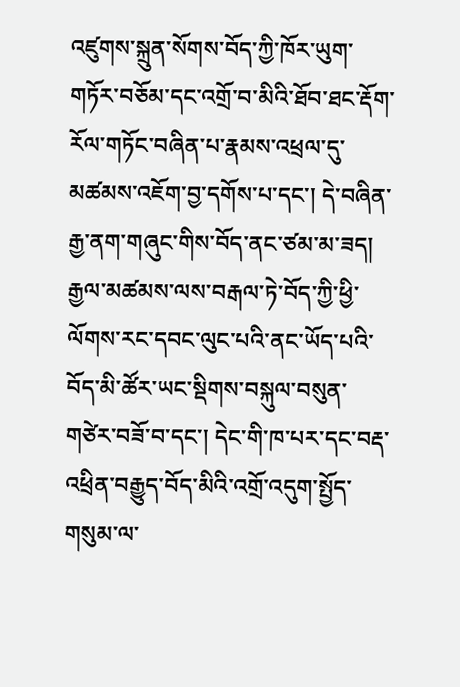འཛུགས་སྐྲུན་སོགས་བོད་ཀྱི་ཁོར་ཡུག་གཏོར་བཅོམ་དང་འགྲོ་བ་མིའི་ཐོབ་ཐང་རྡོག་རོལ་གཏོང་བཞིན་པ་རྣམས་འཕྲལ་དུ་མཚམས་འཇོག་བྱ་དགོས་པ་དང་། དེ་བཞིན་རྒྱ་ནག་གཞུང་གིས་བོད་ནང་ཙམ་མ་ཟད། རྒྱལ་མཚམས་ལས་བརྒལ་ཏེ་བོད་ཀྱི་ཕྱི་ལོགས་རང་དབང་ལུང་པའི་ནང་ཡོད་པའི་བོད་མི་ཚོར་ཡང་སྡིགས་བསྐུལ་བསུན་གཙེར་བཟོ་བ་དང་། དེང་གི་ཁ་པར་དང་བརྡ་འཕྲིན་བརྒྱུད་བོད་མིའི་འགྲོ་འདུག་སྤྱོད་གསུམ་ལ་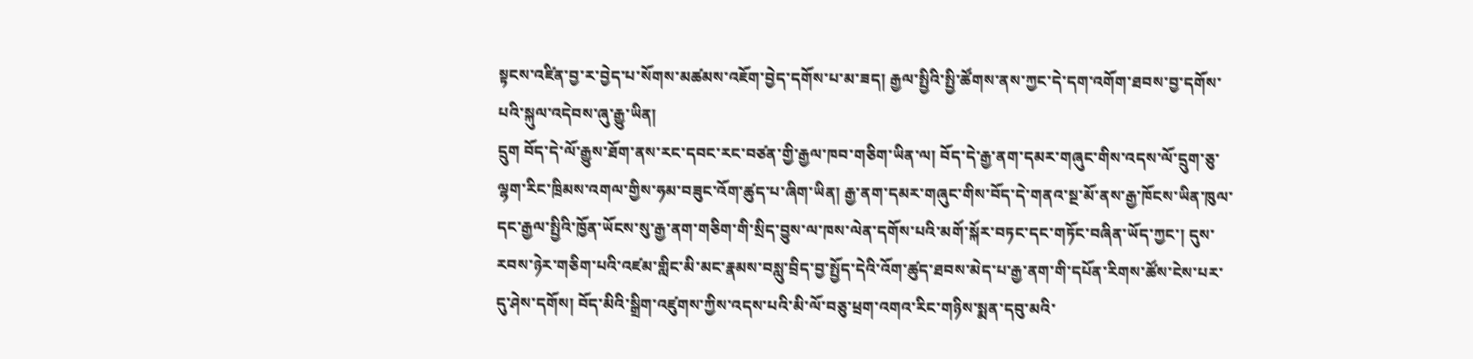སྟངས་འཛིན་བྱ་ར་བྱེད་པ་སོགས་མཚམས་འཇོག་བྱེད་དགོས་པ་མ་ཟད། རྒྱལ་སྤྱིའི་སྤྱི་ཚོགས་ནས་ཀྱང་དེ་དག་འགོག་ཐབས་བྱ་དགོས་པའི་སྐུལ་འདེབས་ཞུ་རྒྱུ་ཡིན།
དྲུག བོད་དེ་ལོ་རྒྱུས་ཐོག་ནས་རང་དབང་རང་བཙན་གྱི་རྒྱལ་ཁབ་གཅིག་ཡིན་ལ། བོད་དེ་རྒྱ་ནག་དམར་གཞུང་གིས་འདས་ལོ་དྲུག་ཅུ་ལྷག་རིང་ཁྲིམས་འགལ་གྱིས་ཧམ་བཟུང་འོག་ཚུད་པ་ཞིག་ཡིན། རྒྱ་ནག་དམར་གཞུང་གིས་བོད་དེ་གནའ་སྔ་མོ་ནས་རྒྱ་ཁོངས་ཡིན་ཁུལ་དང་རྒྱལ་སྤྱིའི་ཁྱོན་ཡོངས་སུ་རྒྱ་ནག་གཅིག་གི་སྲིད་བྱུས་ལ་ཁས་ལེན་དགོས་པའི་མགོ་སྐོར་བཏང་དང་གཏོང་བཞིན་ཡོད་ཀྱང་། དུས་རབས་ཉེར་གཅིག་པའི་འཛམ་གླིང་མི་མང་རྣམས་བསླུ་བྲིད་བྱ་སྤྱོད་དེའི་འོག་ཚུད་ཐབས་མེད་པ་རྒྱ་ནག་གི་དཔོན་རིགས་ཚོས་ངེས་པར་དུ་ཤེས་དགོས། བོད་མིའི་སྒྲིག་འཛུགས་ཀྱིས་འདས་པའི་མི་ལོ་བཅུ་ཕྲག་འགའ་རིང་གཉིས་སྨན་དབུ་མའི་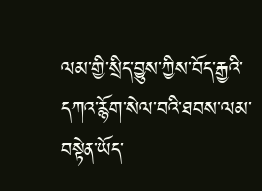ལམ་གྱི་སྲིད་བྱུས་ཀྱིས་བོད་རྒྱའི་དཀའ་རྙོག་སེལ་བའི་ཐབས་ལམ་བསྟེན་ཡོད་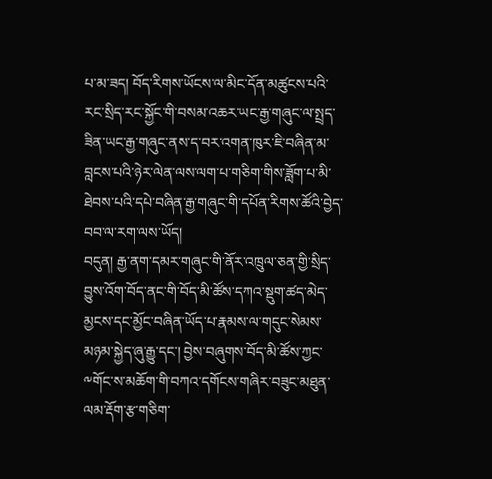པ་མ་ཟད། བོད་རིགས་ཡོངས་ལ་མིང་དོན་མཚུངས་པའི་རང་སྲིད་རང་སྐྱོང་གི་བསམ་འཆར་ཡང་རྒྱ་གཞུང་ལ་སྤྲད་ཟིན་ཡང་རྒྱ་གཞུང་ནས་ད་བར་འགན་ཁུར་ཇི་བཞིན་མ་བླངས་པའི་ཉེར་ལེན་ལས་ལག་པ་གཅིག་གིས་ཟློག་པ་མི་ཐེབས་པའི་དཔེ་བཞིན་རྒྱ་གཞུང་གི་དཔོན་རིགས་ཚོའི་བྱེད་བབ་ལ་རག་ལས་ཡོད།
བདུན། རྒྱ་ནག་དམར་གཞུང་གི་ནོར་འཁྲུལ་ཅན་གྱི་སྲིད་བྱུས་འོག་བོད་ནང་གི་བོད་མི་ཚོས་དཀའ་སྡུག་ཚད་མེད་མྱངས་དང་མྱོང་བཞིན་ཡོད་པ་རྣམས་ལ་གདུང་སེམས་མཉམ་སྐྱེད་ཞུ་རྒྱུ་དང་། བྱེས་བཞུགས་བོད་མི་ཚོས་ཀྱང་༸གོང་ས་མཆོག་གི་བཀའ་དགོངས་གཞིར་བཟུང་མཐུན་ལམ་རྡོག་རྩ་གཅིག་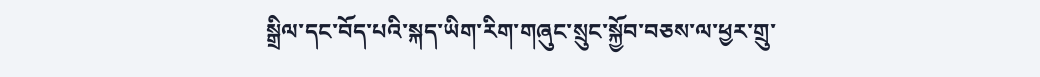སྒྲིལ་དང་བོད་པའི་སྐད་ཡིག་རིག་གཞུང་སྲུང་སྐྱོབ་བཅས་ལ་ཕྱར་གྲུ་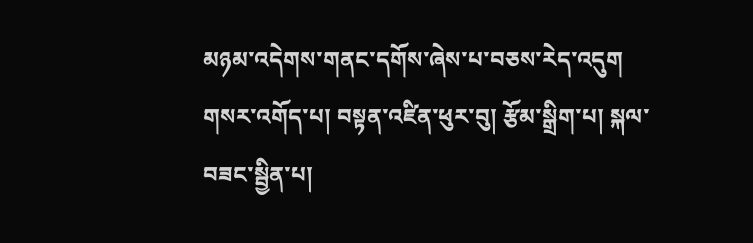མཉམ་འདེགས་གནང་དགོས་ཞེས་པ་བཅས་རེད་འདུག
གསར་འགོད་པ། བསྟན་འཛིན་ཕུར་བུ། རྩོམ་སྒྲིག་པ། སྐལ་བཟང་སྦྱིན་པ།